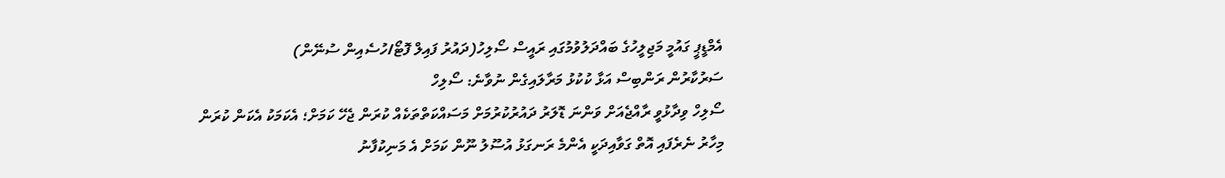އެމްޑީޕީ ގައުމީ މަޖިލީހުގެ ބައްދަލުވުމުގައި ރައީސް ސޯލިހު(ދައުރު ފައިލް ފޮޓޯ/ހުސެއިން ސުނޭން)
ސަރުކާރުން ރަންބިސް އަޅާ ކުކުޅު މަރާލައިގެން ނުވާނެ: ސޯލިހް
ސޯލިހް ވިދާޅުވީ ރާއްޖެއަށް ވަންނަ ޑޮލަރު ދައުރުކުރުމަށް މަސައްކަތްތަކެއް ކުރަން ޖެހޭ ކަމަށް؛ އެކަމަކު އެކަން ކުރަން މިހާރު ނެރެފައި އޮތް ގަވާއިދަކީ އެންމެ ރަނގަޅު އުސޫލު ނޫން ކަމަށް އެ މަނިކުފާނު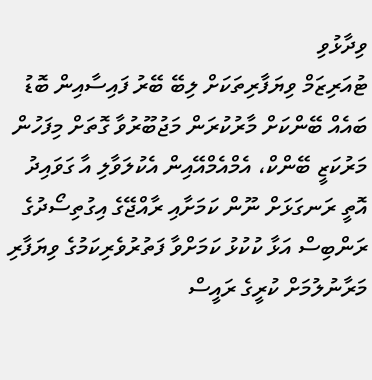ވިދާޅުވި
ޓުއަރިޒަމް ވިޔަފާރިތަކަށް ލިބޭ ބޭރު ފައިސާއިން ބޮޑު ބައެއް ބޭންކަށް މާރުކުރަން މަޖުބޫރުވާ ގޮތަށް މިފަހުން މަރުކަޒީ ބޭންކް، އެމްއެމްއޭއިން އެކުލަވާލި އާ ގަވައިދު އޮތީ ރަނގަޅަށް ނޫން ކަމަށާއި ރާއްޖޭގެ އިގުތިސޯދުގެ ރަންބިސް އަޅާ ކުކުޅު ކަމަށްވާ ފަތުރުވެރިކަމުގެ ވިޔަފާރި މަރާނުލުމަށް ކުރީގެ ރައީސް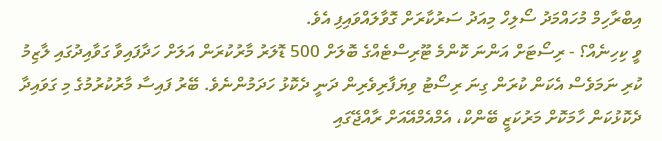އިބްރާހިމް މުހައްމަދު ސޯލިހް މިއަދު ސަރުކާރަށް ގޮވާލައްވައިފި އެވެ.
ވީ ކިހިނެއް؟ - ރިސޯޓަށް އަންނަ ކޮންމެ ޓޫރިސްޓެއްގެ ބޮލަށް 500 ޑޮލަރު މާރުކުރަން އަލަށް ހަދާފައިވާ ގަވާއިދުގައި ލާޒިމު ކުރި ނަމަވެސް އެކަން ކުރަން ގިނަ ރިސޯޓު ވިޔަފާރިވެރިން ދަނީ ދެކޮޅު ހަދަމުންނެވެ. ބޭރު ފައިސާ މާރުކުރުމުގެ މި ގަވައިދާ ދެކޮޅުކަން ހާމަކޮށް މަރުކަޒީ ބޭންކް، އެމްއެމްއޭއަށް ރާއްޖޭގައި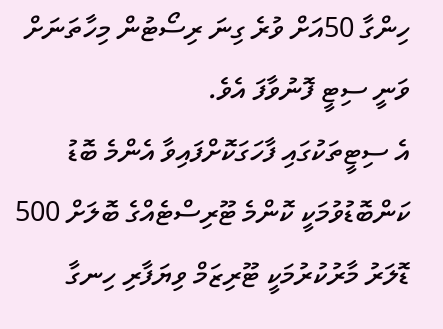ހިންގާ 50އަށް ވުރެ ގިނަ ރިސޯޓުން މިހާތަނަށް ވަނީ ސިޓީ ފޮނުވާފަ އެވެ.
އެ ސިޓީތަކުގައި ފާހަގަކޮށްފައިވާ އެންމެ ބޮޑު ކަންބޮޑުވުމަކީ ކޮންމެ ޓޫރިސްޓެއްގެ ބޮލަށް 500 ޑޮލަރު މާރުކުރުމަކީ ޓޫރިޒަމް ވިޔަފާރި ހިނގާ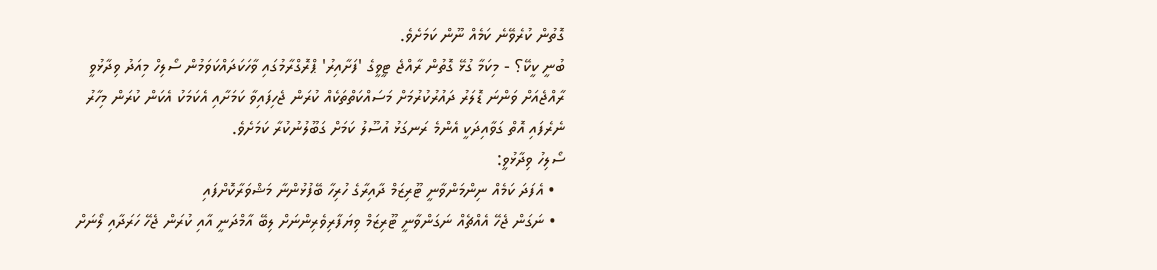ގޮތުން ކުރެވޭނެ ކަމެއް ނޫން ކަމަށެވެ.
ބުނީ ކީކޭ؟ - މިކަމާ ގުޅޭ ގޮތުން ރާއްޖެ ޓީވީގެ 'ފަށާއިރު' ޕްރޮގްރާމުގައި ވާހަކަދައްކަވަމުން ސޯލިހް މިއަދު ވިދާޅުވީ ރާއްޖެއަށް ވަންނަ ޑޮލަރު ދައުރުކުރުމަށް މަސައްކަތްތަކެއް ކުރަން ޖެހިފައިވާ ކަމަށާއި އެކަމަކު އެކަން ކުރަން މިހާރު ނެރެފައި އޮތް ގަވާއިދަކީ އެންމެ ރަނގަޅު އުސޫލު ކަމަށް ގަބޫލުނުކުރާ ކަމަށެވެ.
ސޯލިހު ވިދާޅުވީ:
  • އެފަދަ ކަމެއް ނިންމަންވާނީ ޓޫރިޒަމް ދާއިރާގެ ހުރިހާ ބޭފުޅުންނާ މަޝްވަރާކޮށްފައި
  • ނަގަން ޖެހޭ އެއްޗެއް ނަގަންވާނީ ޓޫރިޒަމް ވިޔަފާރިވެރިންނަށް ލިބޭ އާމްދަނީ އާއި ކުރަން ޖެހޭ ހަރަދާއި ލޯނަށް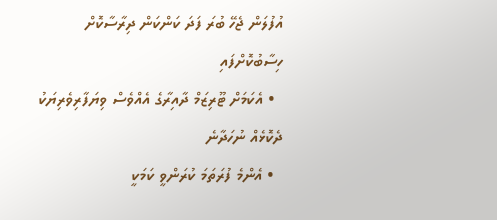އުފުލަން ޖެހޭ ބުރަ ފަދަ ކަންކަން ދިރާސާކޮށް ހިސާބުކޮށްފައި
  • އެކަމަށް ޓޫރިޒަމް ދާއިރާގެ އެއްވެސް ވިޔަފާރިވެރިޔަކު ދެކޮޅެއް ނުހަދާނެ
  • އެންމެ ފުރަތަމަ ކުރަންވީ ކަމަކީ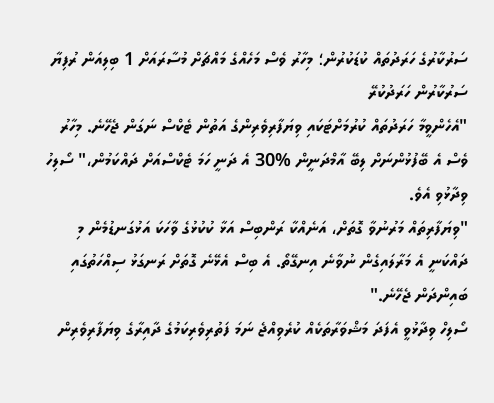ސަރުކާރުގެ ހަރަދުތައް ކުޑަކުރުން؛ މިހާރު ވެސް މަހެއްގެ މައްޗަށް މުސާރައަށް 1 ބިލިއަން ރުފިޔާ ސަރުކާރުން ހަރަދުކުރޭ
"އެހެންވީމާ ހަރަދުތައް ކުރުމަށްޓަކައި ވިޔަފާރިވެރިންގެ އަތުން ޓެކްސް ނަގަން ޖެހޭނެ. މިހާރު ވެސް އެ ބޭފުޅުންނަށް ލިބޭ އާމްދަނީން %30 އެ ދަނީ ހަމަ ޓެކްސްއަށް ދައްކަމުން،" ސޯލިހު ވިދާޅުވި އެވެ.
"ވިޔަފާރިތައް މަރުނުވާ ގޮތަށް، އަނެއްކާ ރަންބިސް އަޅާ ކުކުޅުގެ ވާހަކަ އަޅުގަނޑުމެން މި ދައްކަނީ އެ މަރާލައިގެން ނުވާނެ އިނގޭތޯ. އެ ބިސް އެޅޭނެ ގޮތަށް ރަނގަޅު ސިއްހަތުގައި ބައިންދަން ޖެހޭނެ."
ސޯލިހް ވިދާޅުވީ އެފަދަ މަޝްވަރާތަކެއް ކުރެވިއްޖެ ނަމަ ފަތުރިވެރިކަމުގެ ދާއިރާގެ ވިޔަފާރިވެރިން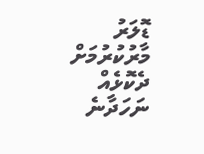ޑޮލަރު މާރުކުރުމަށް ދެކޮޅެއް ނަހަދާނެ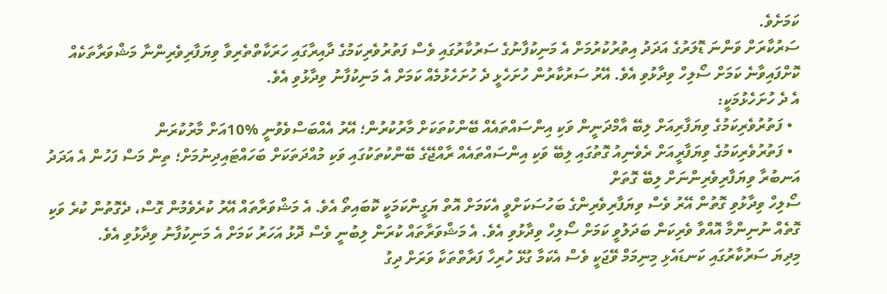ކަމަށެވެ.
ސަރުކާރަށް ވަންނަ ޑޮލަރުގެ އަދަދު އިތުރުކުރުމަށް އެ މަނިކުފާނުގެ ސަރުކާރުގައި ވެސް ފަތުރުވެރިކަމުގެ ދާއިރާގައި ހަރަކާތްތެރިވާ ވިޔަފާރިވެރިންނާ މަޝްވަރާތަކެއް ކޮށްފައިވާނެ ކަމަށް ސޯލިހް ވިދާޅުވި އެވެ. އޭރު ސަރުކާރުން ހުށަހެޅީ ދެ ހުށަހެޅުމެއް ކަމަށް އެ މަނިކުފާނު ވިދާޅުވި އެވެ.
އެ ދެ ހުށަހެޅުމަކީ:
  • ފަތުރުވެރިކަމުގެ ވިޔަފާރިއަށް ލިބޭ އާމްދަނީން ވަކި އިންސައްތައެއް ބޭންކުތަކަށް މާރުކުރުން؛ އޭރު އެއްބަސްވެވުނީ %10އަށް މާރުކުރަން
  • ފަތުރުވެރިކަމުގެ ވިޔަފާރީއަށް ރެވެނިއު ގޮތުގައި ލިބޭ ވަކި އިންސައްތައެއް ރާއްޖޭގެ ބޭންކުތަކުގައި ވަކި މުއްދަތަކަށް ބަހައްޓައިދިނުމަށް؛ ތިން މަސް ފަހުން އެ އަދަދު އަނބުރާ ވިޔަފާރިވެރިންނަށް ލިބޭ ގޮތަށް
ސޯލިހް ވިދާޅުވި ގޮތުން އޭރު ވެސް ވިޔަފާރިވެރިންގެ ބަހުސަކަށްވީ އެކަމަށް އޮތް ޔަގީންކަމަކީ ކޮބައިތޯ އެވެ. އެ މަޝްވަރާތައް އޭރު ކުރެވެމުން ގޮސް، ދެގޮތުން ކުރެ ވަކި ގޮތެއް ނުނިންމާ އޮއްވާ ވެރިކަން ބަދަލުވީ ކަމަށް ސޯލިހް ވިދާޅުވި އެވެ. އެ މަޝްވަރާތައް ކުރަން ލިބުނީ ވެސް ދޮޅު އަހަރު ކަމަށް އެ މަނިކުފާނު ވިދާޅުވި އެވެ.
މިދިޔަ ސަރުކާރުގައި ކަނޑައެޅި މިނިމަމް ވޭޖަކީ ވެސް އެކަމާ ގުޅޭ ހުރިހާ ފަރާތްތަކާ ވަރަށް ދިގު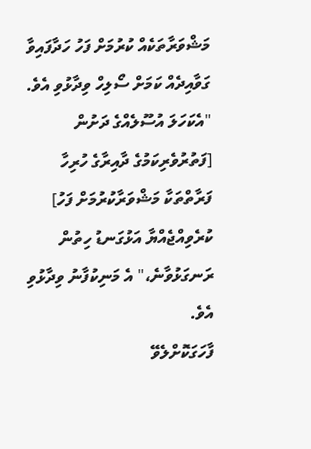މަޝްވަރާތަކެއް ކުރުމަށް ފަހު ހަދާފައިވާ ގަވާއިދެއް ކަމަށް ސޯލިހް ވިދާޅުވި އެވެ.
"އެކަހަލަ އުސޫލެއްގެ ދަށުން [ފަތުރުވެރިކަމުގެ ދާއިރާގެ ހުރިހާ ފަރާތްތަކާ މަޝްވަރާކުރުމަށް ފަހު] ކުރެވިއްޖެއްޔާ އަޅުގަނޑު ހިތުން ރަނގަޅުވާނެ،" އެ މަނިކުފާނު ވިދާޅުވި އެވެ.
ފާހަގަކޮށްލެވޭ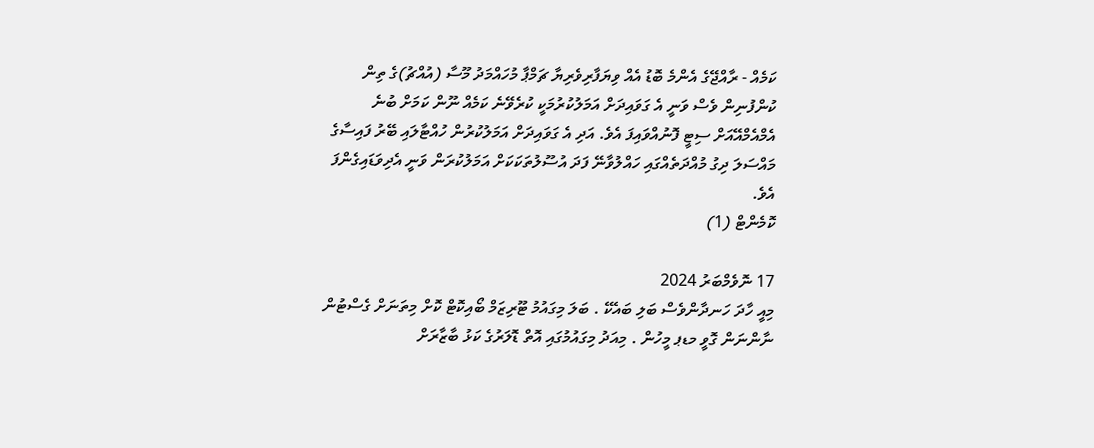ކަމެއް - ރާއްޖޭގެ އެންމެ ބޮޑު އެއް ވިޔަފާރިވެރިޔާ ޗަމްޕާ މުހައްމަދު މޫސާ (އުއްޗު)ގެ ތިން ކުންފުނިން ވެސް ވަނީ އެ ގަވައިދަށް އަމަލުކުރުމަކީ ކުރެވޭނެ ކަމެއް ނޫން ކަމަށް ބުނެ އެމްއެމްއޭއަށް ސިޓީ ފޮނުއްވައިފަ އެވެ. އަދި އެ ގަވައިދަށް އަމަލުކުރުން ހުއްޓާލައި ބޭރު ފައިސާގެ މައްސަލަ ދިގު މުއްދަތެއްގައި ހައްލުވާނޭ ފަދަ އުސޫލުތަކަކަށް އަމަލުކުރަން ވަނީ އެދިވަޑައިގެންފަ އެވެ.
ކޮމެންޓް (1)

17 ނޮވެމްބަރު 2024
މިއީ ހާދަ ހަނދާންވެސް ބަލި ބައެކޭ . ބަލަ މިގައުމު ޓޫރިޒަމް ބޯއިކޮޓް ކޮށް މިތަނަށް ގެސްޓުން ނާންނަން ގޮވީ މޑޕ މީހުން . މިއަދު މިގައުމުގައި އޮތް ޑޮލަރުގެ ކަޅު ބާޒާރަށް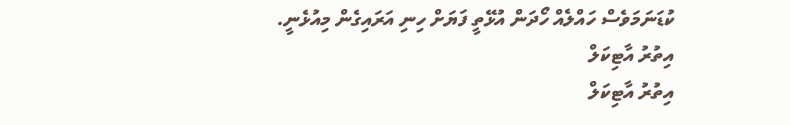ކުޑަނަމަވެސް ހައްލެއް ހޯދަން އުޅޭތީ ފަޔަށް ހިނި އަރައިގެން މިއުޅެނީ.
އިތުރު އާޓިކަލް
އިތުރު އާޓިކަލް